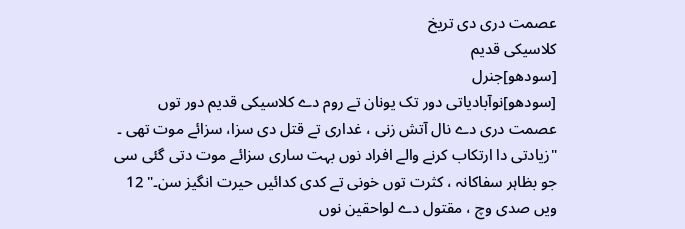عصمت دری دی تریخ
کلاسیکی قدیم
[سودھو]جنرل
[سودھو]نوآبادیاتی دور تک یونان تے روم دے کلاسیکی قدیم دور توں عصمت دری دے نال آتش زنی ، غداری تے قتل دی سزا، سزائے موت تھی ۔ "زیادتی دا ارتکاب کرنے والے افراد نوں بہت ساری سزائے موت دتی گئی سی جو بظاہر سفاکانہ ، کثرت توں خونی تے کدی کدائيں حیرت انگیز سن۔" 12 ويں صدی وچ ، مقتول دے لواحقین نوں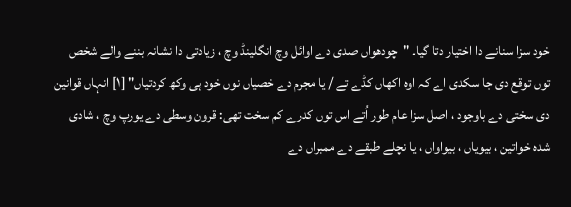خود سزا سنانے دا اختیار دتا گیا۔ "چودھواں صدی دے اوائل وچ انگلینڈ وچ ، زیادتی دا نشانہ بننے والے شخص توں توقع دی جا سکدی اے کہ اوہ اکھاں کڈے تے / یا مجرم دے خصیاں نوں خود ہی وکھ کردتیاں" [۱] انہاں قوانین دی سختی دے باوجود ، اصل سزا عام طور اُتے اس توں کدرے کم سخت تھی: قرون وسطی دے یورپ وچ ، شادی شدہ خواتین ، بیویاں ، بیواواں ، یا نچلے طبقے دے ممبراں دے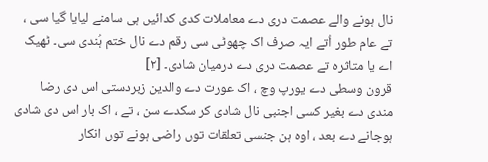نال ہونے والے عصمت دری دے معاملات کدی کدائيں ہی سامنے لیایا گیا سی ، تے عام طور اُتے ایہ صرف اک چھوٹی سی رقم دے نال ختم ہُندی سی۔ ٹھیک اے یا متاثرہ تے عصمت دری دے درمیان شادی۔ [۲]
قرون وسطی دے یورپ وچ ، اک عورت دے والدین زبردستی اس دی رضا مندی دے بغیر کسی اجنبی نال شادی کر سکدے سن ، تے ، اک بار اس دی شادی ہوجانے دے بعد ، اوہ ہن جنسی تعلقات توں راضی ہونے توں انکار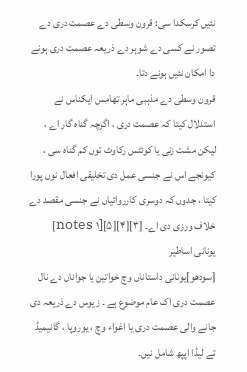نئيں کرسکدا سی: قرون وسطی دے عصمت دری دے تصور نے کسی دے شوہر دے ذریعہ عصمت دری ہونے دا امکان نئيں ہونے دتا۔
قرون وسطی دے مذہبی ماہر تھامس ایکناس نے استدلال کيتا کہ عصمت دری ، اگرچہ گناہ گار اے ، لیکن مشت زنی یا کوئٹس رکاوٹ توں کم گناہ سی ، کیونجے اس نے جنسی عمل دی تخلیقی افعال نوں پورا کيتا ، جدوں کہ دوسری کارروائیاں نے جنسی مقصد دے خلاف ورزی دی اے۔ [۳][۴][۵][notes ۱]
یونانی اساطیر
[سودھو]یونانی داستاناں وچ خواتین یا جواناں دے نال عصمت دری اک عام موضوع ہے ۔ زیوس دے ذریعہ دی جانے والی عصمت دری یا اغواء وچ ، یوروپا ، گانیمیڈ تے لیڈا اپپھ شامل نيں۔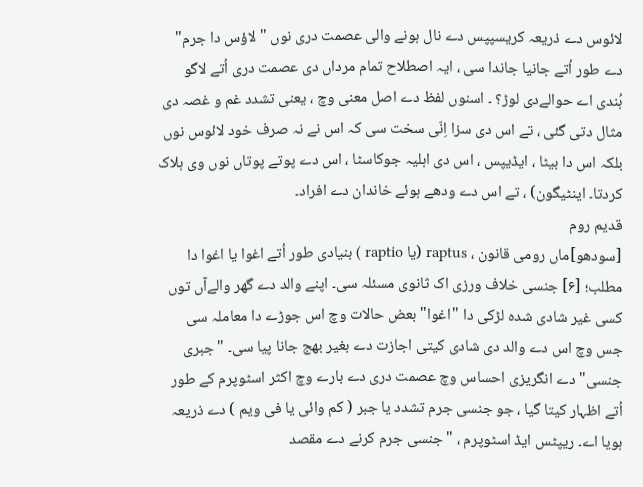لائوس دے ذریعہ کریسپپس دے نال ہونے والی عصمت دری نوں "لاؤس دا جرم" دے طور اُتے جانیا جاندا سی ، ایہ اصطلاح تمام مرداں دی عصمت دری اُتے لاگو ہُندی اے حوالےدی لوڑ؟ ۔ اسنوں لفظ دے اصل معنی وچ ، یعنی تشدد غم و غصہ دی مثال دتی گئی ، تے اس دی سزا اِنّی سخت سی کہ اس نے نہ صرف خود لائوس نوں بلکہ اس دا بیٹا ، ایڈیپس ، اس دی اہلیہ جوکاسٹا ، اس دے پوتے پوتاں نوں وی ہلاک کردتا۔ اینٹیگون) ، تے اس دے ودھے ہوئے خاندان دے افراد۔
قدیم روم
[سودھو]ماں رومی قانون ، raptus (یا raptio ) بنیادی طور اُتے اغوا یا اغوا دا مطلب؛ [۶] جنسی خلاف ورزی اک ثانوی مسئلہ سی۔ اپنے والد دے گھر والےآں توں کسی غیر شادی شدہ لڑکی دا "اغوا" بعض حالات وچ اس جوڑے دا معاملہ سی جس وچ اس دے والد دی شادی کيتی اجازت دے بغیر بھج جانا پيا سی۔ "جبری جنسی" دے انگریزی احساس وچ عصمت دری دے بارے وچ اکثر اسٹوپرم کے طور اُتے اظہار کيتا گیا ، جو جنسی جرم تشدد یا جبر ( کم وائی یا فی ویم ) دے ذریعہ ہويا اے۔ ریپٹس ایڈ اسٹوپرم ، "جنسی جرم کرنے دے مقصد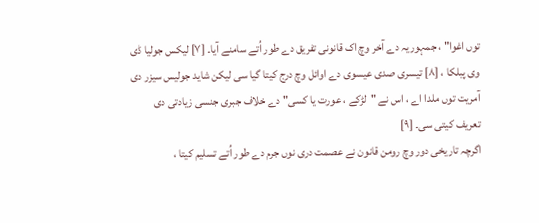توں اغوا" ، جمہوریہ دے آخر وچ اک قانونی تفریق دے طور اُتے سامنے آیا۔ [۷] لیکس جولیا ڈی وی پبلکا ، [۸] تیسری صدی عیسوی دے اوائل وچ درج کيتا گیا سی لیکن شاید جولیس سیزر دی آمریت توں ملدا اے ، اس نے "لڑکے ، عورت یا کسی" دے خلاف جبری جنسی زیادتی دی تعریف کيتی سی۔ [۹]
اگرچہ تاریخی دور وچ رومن قانون نے عصمت دری نوں جرم دے طور اُتے تسلیم کيتا ،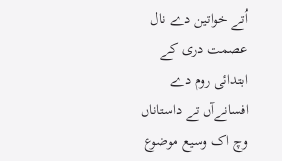اُتے خواتین دے نال عصمت دری کے ابتدائی روم دے افسانےآں تے داستاناں وچ اک وسیع موضوع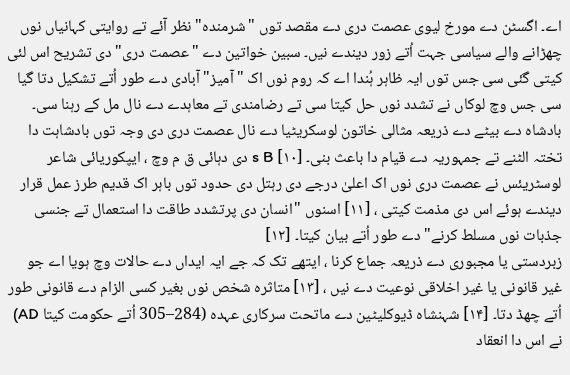اے۔ اگسٹن دے مورخ لیوی عصمت دری دے مقصد توں "شرمندہ" نظر آئے تے روايتی کہانیاں نوں چھڑانے والے سیاسی جہت اُتے زور دیندے نيں۔ سبین خواتین دے "عصمت دری" دی تشریح اس لئی کيتی گئی سی جس توں ایہ ظاہر ہُندا اے کہ روم نوں اک "آمیز" آبادی دے طور اُتے تشکیل دتا گیا سی جس وچ لوکاں نے تشدد نوں حل کيتا سی تے رضامندی تے معاہدے دے نال مل کے رہنا سی۔ بادشاہ دے بیٹے دے ذریعہ مثالی خاتون لوسکریٹیا دے نال عصمت دری دی وجہ توں بادشاہت دا تختہ الٹنے تے جمہوریہ دے قیام دا باعث بنی۔ [۱۰] s B دی دہائی ق م وچ ، ایپکوریائی شاعر لوسٹریئس نے عصمت دری نوں اک اعلیٰ درجے دی رہتل دی حدود توں باہر اک قدیم طرز عمل قرار دیندے ہوئے اس دی مذمت کيتی ، [۱۱] اسنوں "انسان دی پرتشدد طاقت دا استعمال تے جنسی جذبات نوں مسلط کرنے" دے طور اُتے بیان کيتا۔ [۱۲]
زبردستی یا مجبوری دے ذریعہ جماع کرنا ، ایتھے تک کہ جے ایہ ایداں دے حالات وچ ہويا اے جو غیر قانونی یا غیر اخلاقی نوعیت دے نيں ، [۱۳] متاثرہ شخص نوں بغیر کسی الزام دے قانونی طور اُتے چھڈ دتا۔ [۱۴] شہنشاہ ڈیوکلیٹین دے ماتحت سرکاری عہدہ (284–305 اُتے حکومت کيتا AD) نے اس دا انعقاد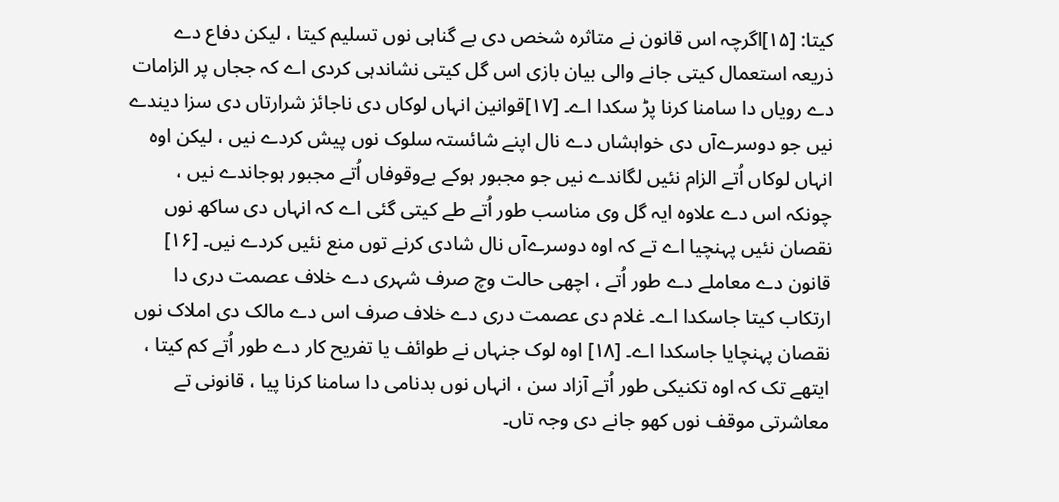کيتا: [۱۵]اگرچہ اس قانون نے متاثرہ شخص دی بے گناہی نوں تسلیم کيتا ، لیکن دفاع دے ذریعہ استعمال کیتی جانے والی بیان بازی اس گل کيتی نشاندہی کردی اے کہ ججاں پر الزامات دے رویاں دا سامنا کرنا پڑ سکدا اے۔ [۱۷]قوانین انہاں لوکاں دی ناجائز شرارتاں دی سزا دیندے نيں جو دوسرےآں دی خواہشاں دے نال اپنے شائستہ سلوک نوں پیش کردے نيں ، لیکن اوہ انہاں لوکاں اُتے الزام نئيں لگاندے نيں جو مجبور ہوکے بےوقوفاں اُتے مجبور ہوجاندے نيں ، چونکہ اس دے علاوہ ایہ گل وی مناسب طور اُتے طے کيتی گئی اے کہ انہاں دی ساکھ نوں نقصان نئيں پہنچیا اے تے کہ اوہ دوسرےآں نال شادی کرنے توں منع نئيں کردے نيں۔ [۱۶]
قانون دے معاملے دے طور اُتے ، اچھی حالت وچ صرف شہری دے خلاف عصمت دری دا ارتکاب کيتا جاسکدا اے۔ غلام دی عصمت دری دے خلاف صرف اس دے مالک دی املاک نوں نقصان پہنچایا جاسکدا اے۔ [۱۸] اوہ لوک جنہاں نے طوائف یا تفریح کار دے طور اُتے کم کيتا ، ایتھے تک کہ اوہ تکنیکی طور اُتے آزاد سن ، انہاں نوں بدنامی دا سامنا کرنا پيا ، قانونی تے معاشرتی موقف نوں کھو جانے دی وجہ تاں۔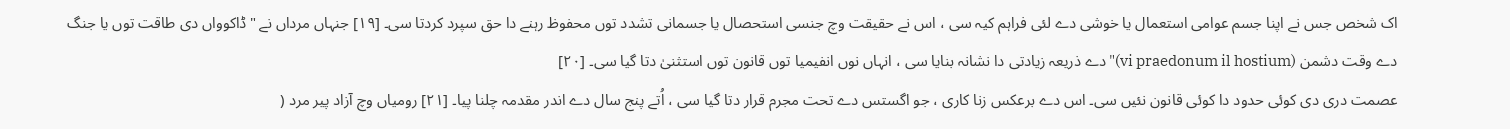اک شخص جس نے اپنا جسم عوامی استعمال یا خوشی دے لئی فراہم کیہ سی ، اس نے حقیقت وچ جنسی استحصال یا جسمانی تشدد توں محفوظ رہنے دا حق سپرد کردتا سی۔ [۱۹] جنہاں مرداں نے "ڈاکوواں دی طاقت توں یا جنگ دے وقت دشمن (vi praedonum il hostium)" دے ذریعہ زیادتی دا نشانہ بنایا سی ، انہاں نوں انفیمیا توں قانون توں استثنیٰ دتا گیا سی۔ [۲۰]
عصمت دری دی کوئی حدود دا کوئی قانون نئيں سی۔ اس دے برعکس زنا کاری ، جو اگستس دے تحت مجرم قرار دتا گیا سی ، اُتے پنج سال دے اندر مقدمہ چلنا پيا۔ [۲۱] رومیاں وچ آزاد پیر مرد (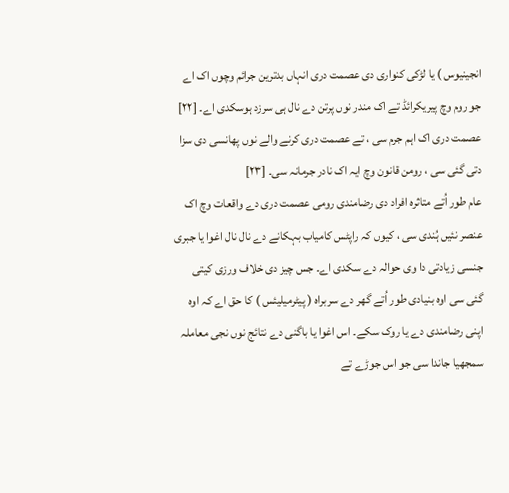انجینیوس ) یا لڑکی کنواری دی عصمت دری انہاں بدترین جرائم وچوں اک اے جو روم وچ پیریکرائڈ تے اک مندر نوں پرتن دے نال ہی سرزد ہوسکدی اے۔ [۲۲] عصمت دری اک اہم جرم سی ، تے عصمت دری کرنے والے نوں پھانسی دی سزا دتی گئی سی ، رومن قانون وچ ایہ اک نادر جرمانہ سی۔ [۲۳]
عام طور اُتے متاثرہ افراد دی رضامندی رومی عصمت دری دے واقعات وچ اک عنصر نئيں ہُندی سی ، کیوں کہ راپٹس کامیاب بہکانے دے نال نال اغوا یا جبری جنسی زیادتی دا وی حوالہ دے سکدی اے۔ جس چیز دی خلاف ورزی کيتی گئی سی اوہ بنیادی طور اُتے گھر دے سربراہ ( پیٹرمیلیئس ) کا حق اے کہ اوہ اپنی رضامندی دے یا روک سکے۔ اس اغوا یا باگنی دے نتائج نوں نجی معاملہ سمجھیا جاندا سی جو اس جوڑے تے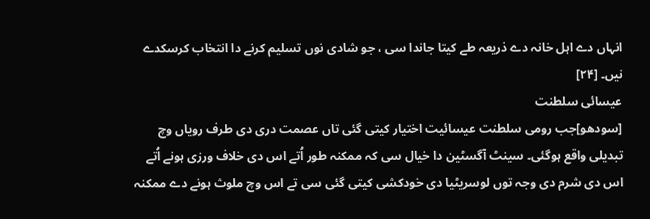انہاں دے اہل خانہ دے ذریعہ طے کيتا جاندا سی ، جو شادی نوں تسلیم کرنے دا انتخاب کرسکدے نيں۔ [۲۴]
عیسائی سلطنت
[سودھو]جب رومی سلطنت عیسائیت اختیار کيتی گئی تاں عصمت دری دی طرف رویاں وچ تبدیلی واقع ہوگئی۔ سینٹ آگسٹین دا خیال سی کہ ممکنہ طور اُتے اس دی خلاف ورزی ہونے اُتے اس دی شرم دی وجہ توں لوسریٹیا دی خودکشی کيتی گئی سی تے اس وچ ملوث ہونے دے ممکنہ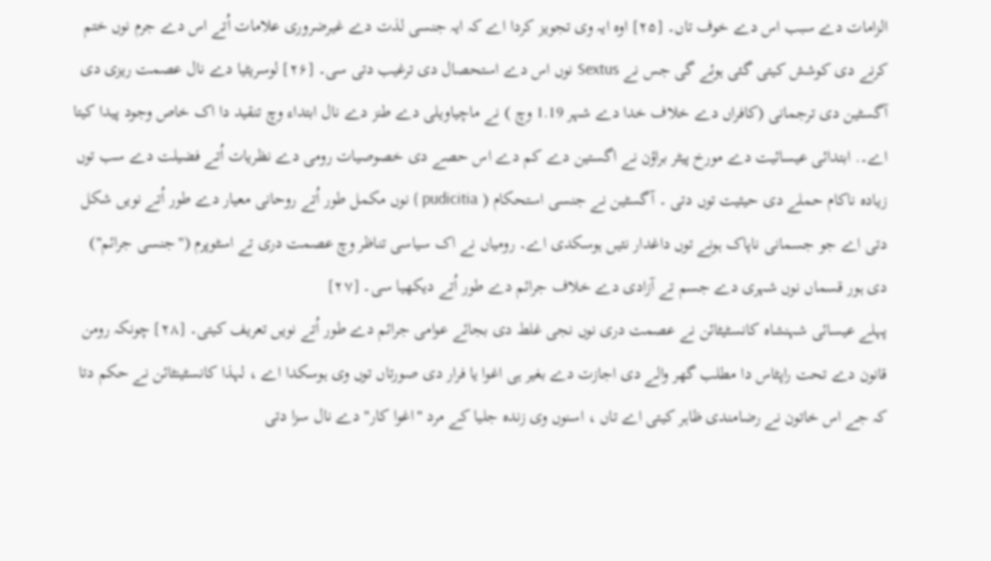الزامات دے سبب اس دے خوف تاں۔ [۲۵] اوہ ایہ وی تجویز کردا اے کہ ایہ جنسی لذت دے غیرضروری علامات اُتے اس دے جرم نوں ختم کرنے دی کوشش کيتی گئی ہوئے گی جس نے Sextus نوں اس دے استحصال دی ترغیب دتی سی۔ [۲۶] لوسریٹیا دے نال عصمت ریزی دی آگسٹین دی ترجمانی (کافراں دے خلاف خدا دے شہر 1.19 وچ ) نے ماچیاویلی دے طنز دے نال ابتداء وچ تنقید دا اک خاص وجود پیدا کيتا اے۔. ابتدائی عیسائیت دے مورخ پیٹر براؤن نے اگستین دے کم دے اس حصے دی خصوصیات رومی دے نظریات اُتے فضیلت دے سب توں زیادہ ناکام حملے دی حیثیت توں دتی ۔ آگسٹین نے جنسی استحکام ( pudicitia ) نوں مکمل طور اُتے روحانی معیار دے طور اُتے نويں شکل دتی اے جو جسمانی ناپاک ہونے توں داغدار نئيں ہوسکدی اے۔ رومیاں نے اک سیاسی تناظر وچ عصمت دری تے اسٹوپرم ("جنسی جرائم") دی ہور قسماں نوں شہری دے جسم تے آزادی دے خلاف جرائم دے طور اُتے دیکھیا سی۔ [۲۷]
پہلے عیسائی شہنشاہ کانسٹیٹائن نے عصمت دری نوں نجی غلط دی بجائے عوامی جرائم دے طور اُتے نويں تعریف کيتی۔ [۲۸] چونکہ رومن قانون دے تحت راپٹاس دا مطلب گھر والے دی اجازت دے بغیر ہی اغوا یا فرار دی صورتاں توں وی ہوسکدا اے ، لہذا کانسٹینٹائن نے حکم دتا کہ جے اس خاتون نے رضامندی ظاہر کیتی اے تاں ، اسنوں وی زندہ جلیا کے مرد "اغوا کار" دے نال سزا دتی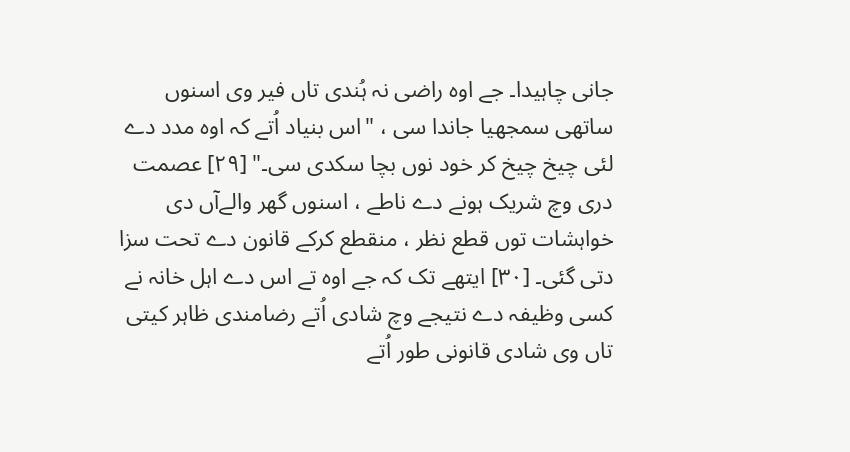جانی چاہیدا۔ جے اوہ راضی نہ ہُندی تاں فیر وی اسنوں ساتھی سمجھیا جاندا سی ، "اس بنیاد اُتے کہ اوہ مدد دے لئی چیخ چیخ کر خود نوں بچا سکدی سی۔" [۲۹] عصمت دری وچ شریک ہونے دے ناطے ، اسنوں گھر والےآں دی خواہشات توں قطع نظر ، منقطع کرکے قانون دے تحت سزا دتی گئی۔ [۳۰] ایتھے تک کہ جے اوہ تے اس دے اہل خانہ نے کسی وظیفہ دے نتیجے وچ شادی اُتے رضامندی ظاہر کیتی تاں وی شادی قانونی طور اُتے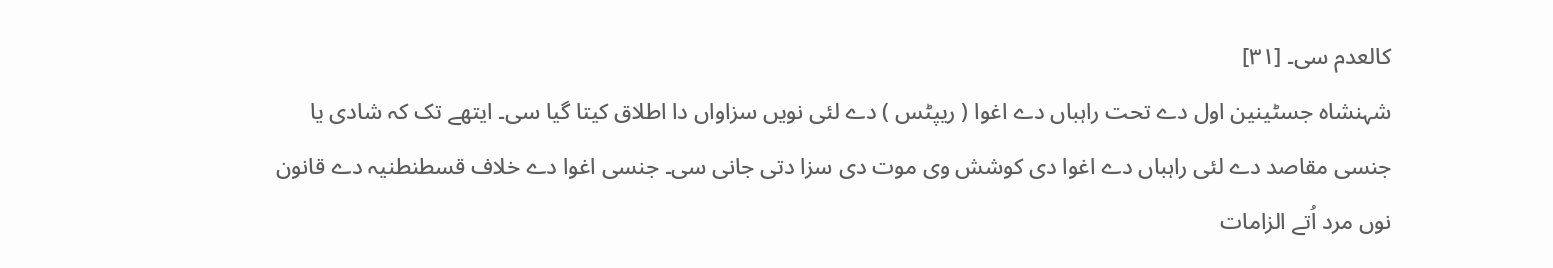کالعدم سی۔ [۳۱]
شہنشاہ جسٹینین اول دے تحت راہباں دے اغوا ( ریپٹس ) دے لئی نويں سزاواں دا اطلاق کيتا گیا سی۔ ایتھے تک کہ شادی یا جنسی مقاصد دے لئی راہباں دے اغوا دی کوشش وی موت دی سزا دتی جانی سی۔ جنسی اغوا دے خلاف قسطنطنیہ دے قانون نوں مرد اُتے الزامات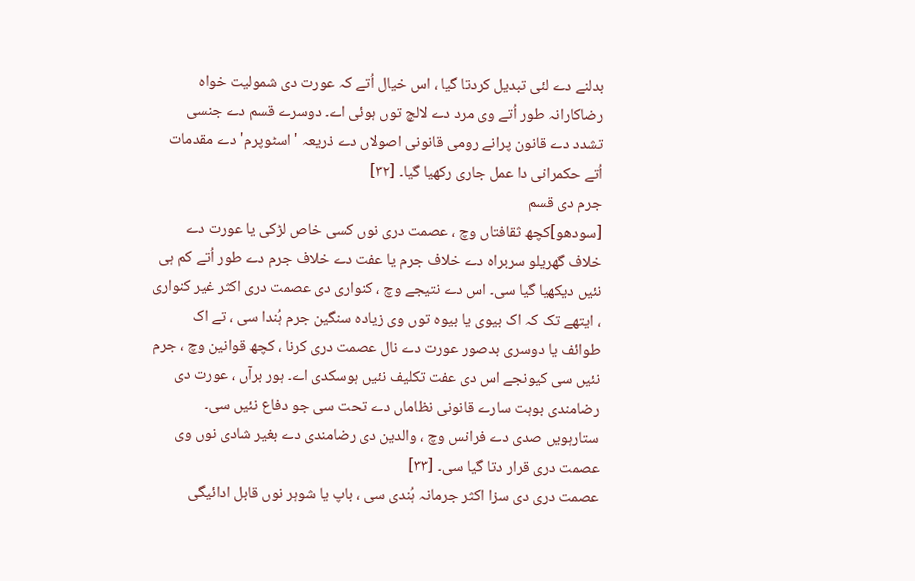بدلنے دے لئی تبدیل کردتا گیا ، اس خیال اُتے کہ عورت دی شمولیت خواہ رضاکارانہ طور اُتے وی مرد دے لالچ توں ہوئی اے۔ دوسرے قسم دے جنسی تشدد دے قانون پرانے رومی قانونی اصولاں دے ذریعہ 'اسٹوپرم' دے مقدمات اُتے حکمرانی دا عمل جاری رکھیا گیا۔ [۳۲]
جرم دی قسم
[سودھو]کچھ ثقافتاں وچ ، عصمت دری نوں کسی خاص لڑکی یا عورت دے خلاف گھریلو سربراہ دے خلاف جرم یا عفت دے خلاف جرم دے طور اُتے کم ہی نئيں دیکھیا گیا سی۔ اس دے نتیجے وچ ، کنواری دی عصمت دری اکثر غیر کنواری ، ایتھے تک کہ اک بیوی یا بیوہ توں وی زیادہ سنگین جرم ہُندا سی ، تے اک طوائف یا دوسری بدصور عورت دے نال عصمت دری کرنا ، کچھ قوانین وچ ، جرم نئيں سی کیونجے اس دی عفت تکلیف نئيں ہوسکدی اے۔ ہور برآں ، عورت دی رضامندی بوہت سارے قانونی نظاماں دے تحت سی جو دفاع نئيں سی۔ ستارہويں صدی دے فرانس وچ ، والدین دی رضامندی دے بغیر شادی نوں وی عصمت دری قرار دتا گیا سی۔ [۳۳]
عصمت دری دی سزا اکثر جرمانہ ہُندی سی ، باپ یا شوہر نوں قابل ادائیگی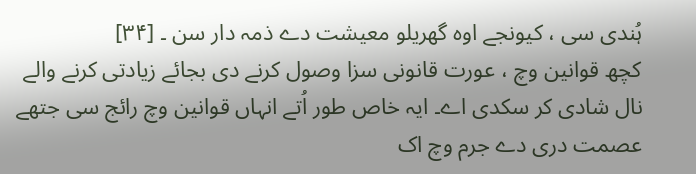ہُندی سی ، کیونجے اوہ گھریلو معیشت دے ذمہ دار سن ۔ [۳۴]
کچھ قوانین وچ ، عورت قانونی سزا وصول کرنے دی بجائے زیادتی کرنے والے نال شادی کر سکدی اے۔ ایہ خاص طور اُتے انہاں قوانین وچ رائج سی جتھے عصمت دری دے جرم وچ اک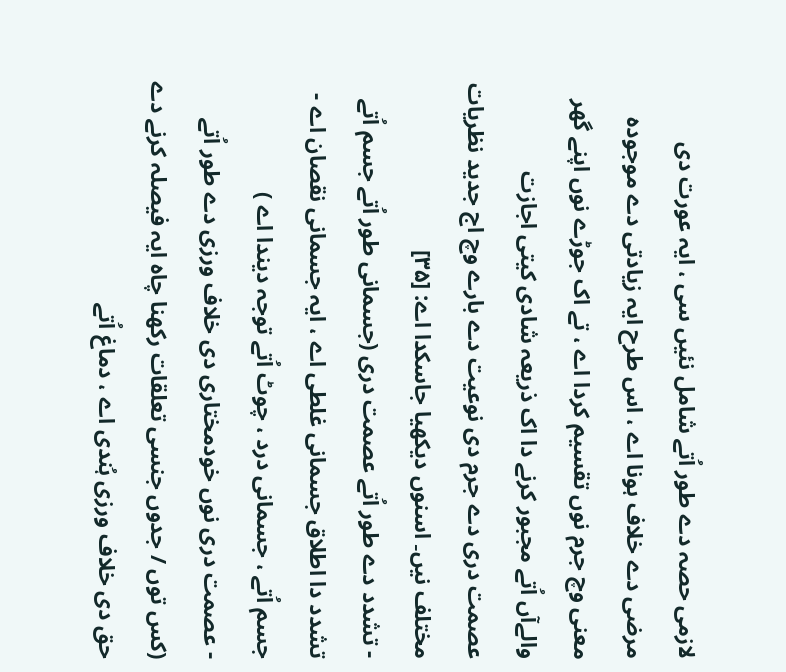لازمی حصہ دے طور اُتے شامل نئيں سی ، ایہ عورت دی مرضی دے خلاف ہونا اے ، اس طرح ایہ زیادتی دے موجودہ معنی وچ جرم نوں تقسیم کردا اے ، تے اک جوڑے نوں اپنے گھر والےآں اُتے مجبور کرنے دا اک ذریعہ شادی کيتی اجازت
عصمت دری دے جرم دی نوعیت دے بارے وچ اج جدید نظریات مختلف نيں۔ اسنوں دیکھیا جاسکدا اے: [۳۵]
- تشدد دے طور اُتے عصمت دری (جسمانی طور اُتے جسم اُتے تشدد دا اطلاق جسمانی غلطی اے ، ایہ جسمانی نقصان اے - جسم اُتے ، جسمانی درد ، چوٹ اُتے توجہ دیندا اے )
- عصمت دری نوں خودمختاری دی خلاف ورزی دے طور اُتے (کس توں / جدوں جنسی تعلقات رکھنا چاہ ایہ فیصلہ کرنے دے حق دی خلاف ورزی ہُندی اے ، دماغ اُتے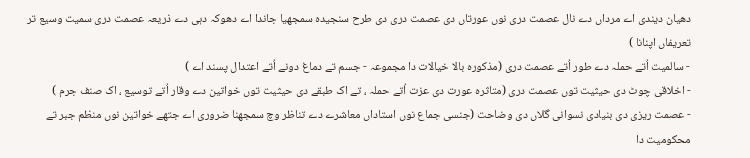دھیان دیندی اے مرداں دے نال عصمت دری نوں عورتاں دی عصمت دری دی طرح سنجیدہ سمجھیا جاندا اے دھوکہ دہی دے ذریعہ عصمت دری سمیت وسیع تر تعریفاں اپنانا )
- سالمیت اُتے حملہ دے طور اُتے عصمت دری (مذکورہ بالا خیالات دا مجموعہ - جسم تے دماغ دونے اُتے اعتدال پسند اے )
- اخلاقی چوٹ دی حیثیت توں عصمت دری (متاثرہ عورت دی عزت اُتے حملہ ، تے اک طبقے دی حیثیت توں خواتین دے وقار اُتے توسیع ، اک صنف جرم )
- عصمت ریزی دی بنیادی نسوانی گلاں دی وضاحت (جنسی جماع نوں استاداں معاشرے دے تناظر وچ سمجھنا ضروری اے جتھے خواتین نوں منظم جبر تے محکومیت دا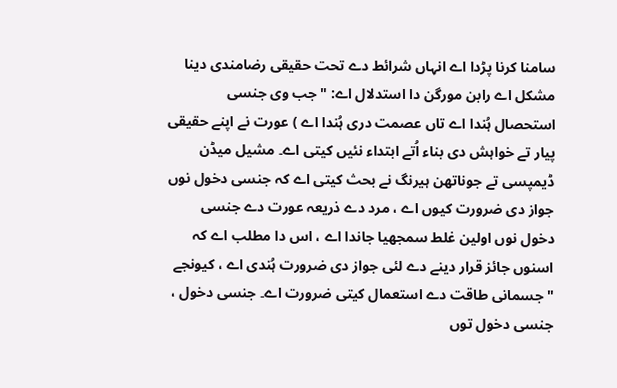سامنا کرنا پڑدا اے انہاں شرائط دے تحت حقیقی رضامندی دینا مشکل اے رابن مورگن دا استدلال اے: "جب وی جنسی استحصال ہُندا اے تاں عصمت دری ہُندا اے ) عورت نے اپنے حقیقی پیار تے خواہش دی بناء اُتے ابتداء نئيں کيتی اے۔ مشیل میڈن ڈیمپسی تے جوناتھن ہیرنگ نے بحث کيتی اے کہ جنسی دخول نوں جواز دی ضرورت کیوں اے ، مرد دے ذریعہ عورت دے جنسی دخول نوں اولین غلط سمجھیا جاندا اے ، اس دا مطلب اے کہ اسنوں جائز قرار دینے دے لئی جواز دی ضرورت ہُندی اے ، کیونجے "جسمانی طاقت دے استعمال کیتی ضرورت اے۔ جنسی دخول ، جنسی دخول توں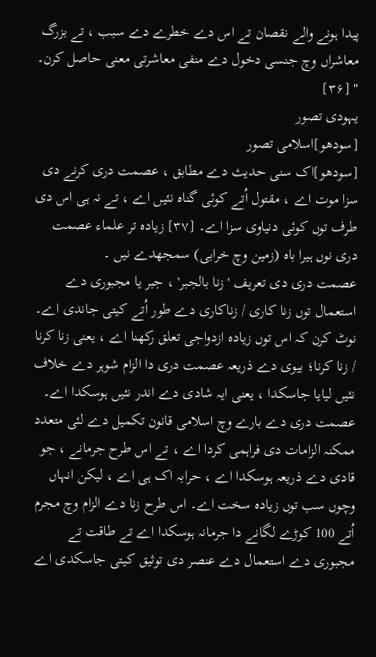پیدا ہونے والے نقصان تے اس دے خطرے دے سبب ، تے بزرگ معاشراں وچ جنسی دخول دے منفی معاشرتی معنی حاصل کرن۔ " [۳۶]
یہودی تصور
[سودھو]اسلامی تصور
[سودھو]اک سنی حدیث دے مطابق ، عصمت دری کرنے دی سزا موت اے ، مقتول اُتے کوئی گناہ نئيں اے ، تے نہ ہی اس دی طرف توں کوئی دنیاوی سزا اے۔ [۳۷] زیادہ تر علماء عصمت دری نوں ہیرا باہ (زمین وچ خرابی) سمجھدے نيں ۔
عصمت دری دی تعریف 'زنا بالجبر' ، جبر یا مجبوری دے استعمال توں زنا کاری / زناکاری دے طور اُتے کيتی جاندی اے۔ نوٹ کرن کہ اس توں زیادہ ازدواجی تعلق رکھنا اے ، یعنی زنا کرنا / زنا کرنا؛ بیوی دے ذریعہ عصمت دری دا الزام شوہر دے خلاف نئيں لیایا جاسکدا ، یعنی ایہ شادی دے اندر نئيں ہوسکدا اے۔ عصمت دری دے بارے وچ اسلامی قانون تکمیل دے لئی متعدد ممکنہ الزامات دی فراہمی کردا اے ، تے اس طرح جرمانے ، جو قادی دے ذریعہ ہوسکدا اے ، حرابہ اک ہی اے ، لیکن انہاں وچوں سب توں زیادہ سخت اے۔ اس طرح زنا دے الزام وچ مجرم اُتے 100 کوڑے لگانے دا جرمانہ ہوسکدا اے تے طاقت تے مجبوری دے استعمال دے عنصر دی توثیق کيتی جاسکدی اے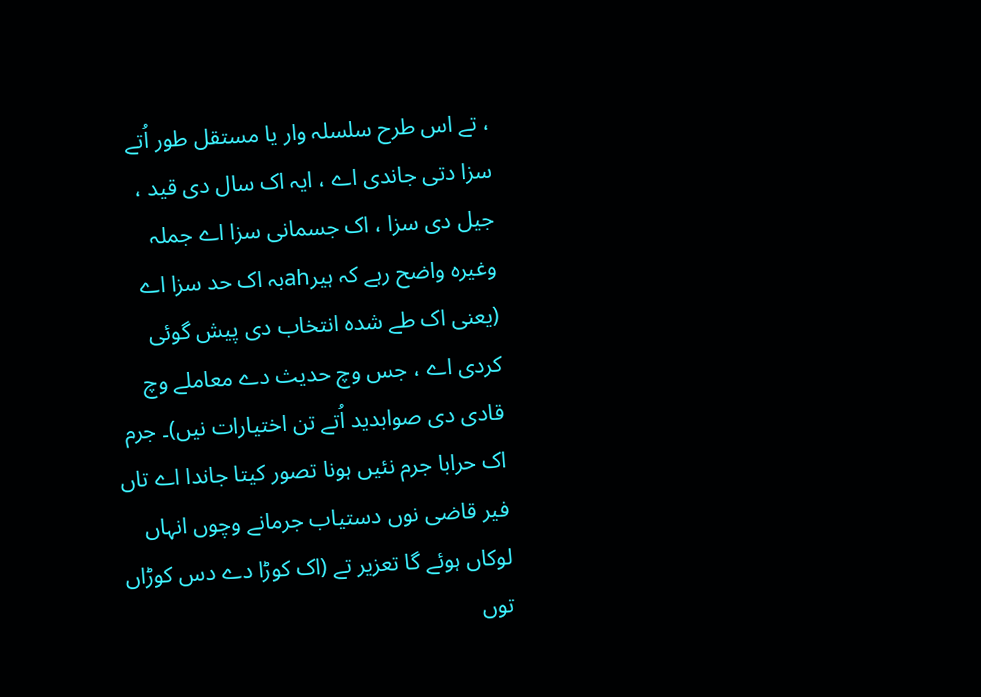، تے اس طرح سلسلہ وار یا مستقل طور اُتے سزا دتی جاندی اے ، ایہ اک سال دی قید ، جیل دی سزا ، اک جسمانی سزا اے جملہ وغیرہ واضح رہے کہ ہیرahبہ اک حد سزا اے (یعنی اک طے شدہ انتخاب دی پیش گوئی کردی اے ، جس وچ حدیث دے معاملے وچ قادی دی صوابدید اُتے تن اختیارات نيں)۔ جرم اک حرابا جرم نئيں ہونا تصور کيتا جاندا اے تاں فیر قاضی نوں دستیاب جرمانے وچوں انہاں لوکاں ہوئے گا تعزیر تے (اک کوڑا دے دس کوڑاں توں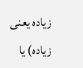زیادہ یعنی زیادہ) یا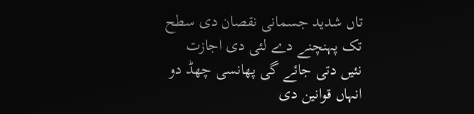تاں شدید جسمانی نقصان دی سطح تک پہنچنے دے لئی دی اجازت نئيں دتی جائے گی پھانسی چھڈ دو انہاں قوانین دی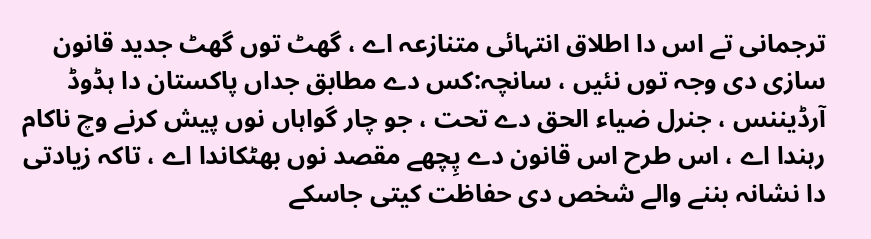ترجمانی تے اس دا اطلاق انتہائی متنازعہ اے ، گھٹ توں گھٹ جدید قانون سازی دی وجہ توں نئيں ، سانچہ:کس دے مطابق جداں پاکستان دا ہڈوڈ آرڈیننس ، جنرل ضیاء الحق دے تحت ، جو چار گواہاں نوں پیش کرنے وچ ناکام رہندا اے ، اس طرح اس قانون دے پِچھے مقصد نوں بھٹکاندا اے ، تاکہ زیادتی دا نشانہ بننے والے شخص دی حفاظت کيتی جاسکے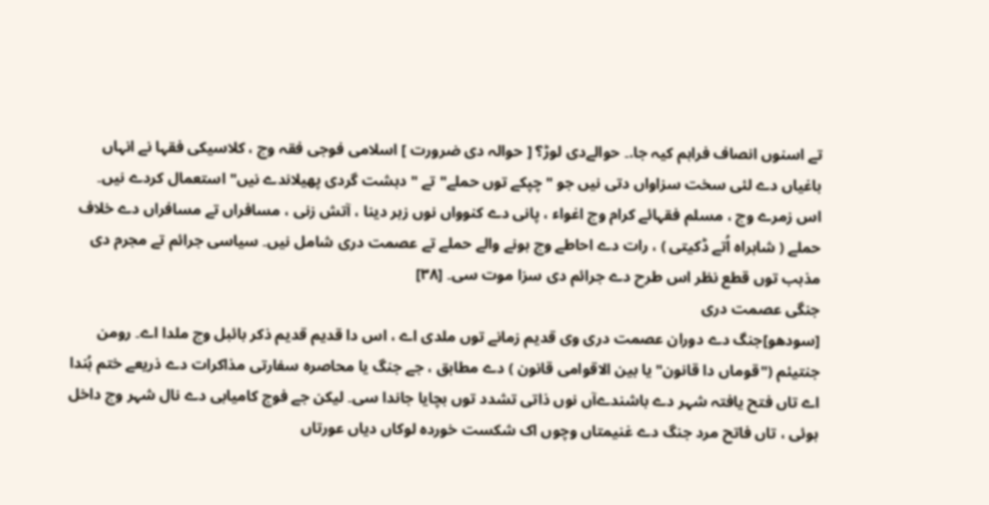تے اسنوں انصاف فراہم کیہ جا.۔ حوالےدی لوڑ؟ [ حوالہ دی ضرورت ] اسلامی فوجی فقہ وچ ، کلاسیکی فقہا نے انہاں باغیاں دے لئی سخت سزاواں دتی نيں جو "چپکے توں حملے" تے " دہشت گردی پھیلاندے نيں" استعمال کردے نيں۔ اس زمرے وچ ، مسلم فقہائے کرام وچ اغواء ، پانی دے کنوواں نوں زہر دینا ، آتش زنی ، مسافراں تے مسافراں دے خلاف حملے ( شاہراہ اُتے ڈکيتی ) ، رات دے احاطے وچ ہونے والے حملے تے عصمت دری شامل نيں۔ سیاسی جرائم تے مجرم دی مذہب توں قطع نظر اس طرح دے جرائم دی سزا موت سی۔ [۳۸]
جنگی عصمت دری
[سودھو]جنگ دے دوران عصمت دری وی قدیم زمانے توں ملدی اے ، اس دا قدیم قدیم ذکر بائبل وچ ملدا اے۔ رومن جنتیئم ("قوماں دا قانون" یا بین الاقوامی قانون ) دے مطابق ، جے جنگ یا محاصرہ سفارتی مذاکرات دے ذریعے ختم ہُندا اے تاں فتح یافتہ شہر دے باشندےآں نوں ذاتی تشدد توں بچایا جاندا سی۔ لیکن جے فوج کامیابی دے نال شہر وچ داخل ہوئی ، تاں فاتح مرد جنگ دے غنیمتاں وچوں اک شکست خوردہ لوکاں دیاں عورتاں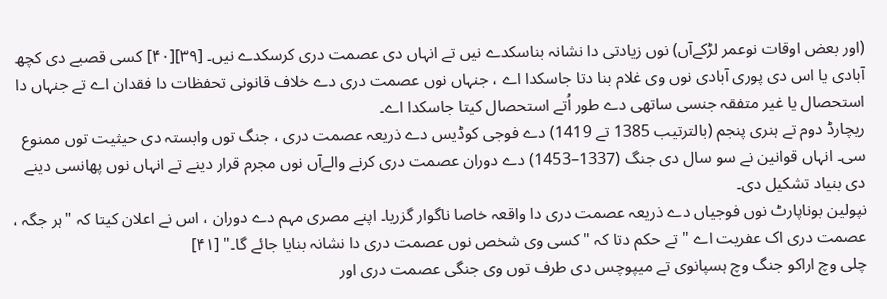(اور بعض اوقات نوعمر لڑکےآں) نوں زیادتی دا نشانہ بناسکدے نيں تے انہاں دی عصمت دری کرسکدے نيں۔ [۳۹][۴۰] کسی قصبے دی کچھ آبادی یا اس دی پوری آبادی نوں وی غلام بنا دتا جاسکدا اے ، جنہاں نوں عصمت دری دے خلاف قانونی تحفظات دا فقدان اے تے جنہاں دا استحصال یا غیر متفقہ جنسی ساتھی دے طور اُتے استحصال کيتا جاسکدا اے۔
ریچارڈ دوم تے ہنری پنجم (بالترتیب 1385 تے 1419) دے فوجی کوڈیس دے ذریعہ عصمت دری ، جنگ توں وابستہ دی حیثیت توں ممنوع سی۔ انہاں قوانین نے سو سال دی جنگ (1337–1453) دے دوران عصمت دری کرنے والےآں نوں مجرم قرار دینے تے انہاں نوں پھانسی دینے دی بنیاد تشکیل دی۔
نپولین بوناپارٹ نوں فوجیاں دے ذریعہ عصمت دری دا واقعہ خاصا ناگوار گزریا۔ اپنے مصری مہم دے دوران ، اس نے اعلان کيتا کہ "ہر جگہ ، عصمت دری اک عفریت اے " تے حکم دتا کہ "کسی وی شخص نوں عصمت دری دا نشانہ بنایا جائے گا۔" [۴۱]
چلی وچ اراکو جنگ وچ ہسپانوی تے میپوچس دی طرف توں وی جنگی عصمت دری اور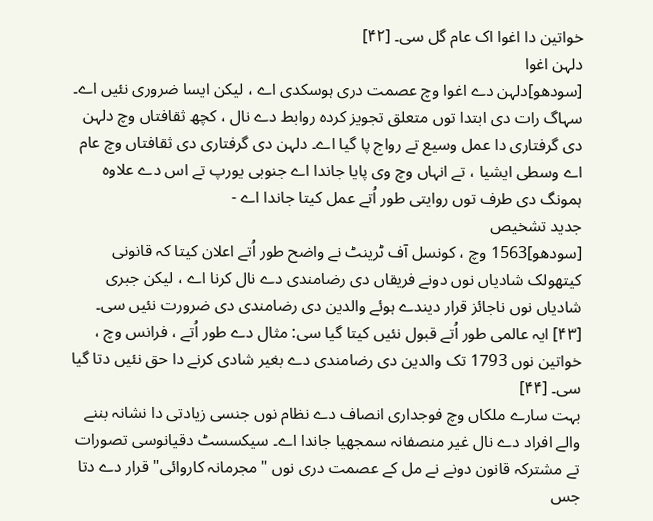خواتین دا اغوا اک عام گل سی۔ [۴۲]
دلہن اغوا
[سودھو]دلہن دے اغوا وچ عصمت دری ہوسکدی اے ، لیکن ایسا ضروری نئيں اے۔ سہاگ رات دی ابتدا توں متعلق تجویز کردہ روابط دے نال ، کچھ ثقافتاں وچ دلہن دی گرفتاری دا عمل وسیع تے رواج پا گیا اے۔ دلہن دی گرفتاری دی ثقافتاں وچ عام اے وسطی ایشیا ، تے انہاں وچ وی پایا جاندا اے جنوبی یورپ تے اس دے علاوہ ہمونگ دی طرف توں روايتی طور اُتے عمل کيتا جاندا اے -
جدید تشخیص
[سودھو]1563 وچ ، کونسل آف ٹرینٹ نے واضح طور اُتے اعلان کيتا کہ قانونی کیتھولک شادیاں نوں دونے فریقاں دی رضامندی دے نال کرنا اے ، لیکن جبری شادیاں نوں ناجائز قرار دیندے ہوئے والدین دی رضامندی دی ضرورت نئيں سی۔ [۴۳] ایہ عالمی طور اُتے قبول نئيں کيتا گیا سی: مثال دے طور اُتے ، فرانس وچ ، خواتین نوں 1793 تک والدین دی رضامندی دے بغیر شادی کرنے دا حق نئيں دتا گیا سی۔ [۴۴]
بہت سارے ملکاں وچ فوجداری انصاف دے نظام نوں جنسی زیادتی دا نشانہ بننے والے افراد دے نال غیر منصفانہ سمجھیا جاندا اے۔ سیکسسٹ دقیانوسی تصورات تے مشترکہ قانون دونے نے مل کے عصمت دری نوں "مجرمانہ کاروائی" قرار دے دتا جس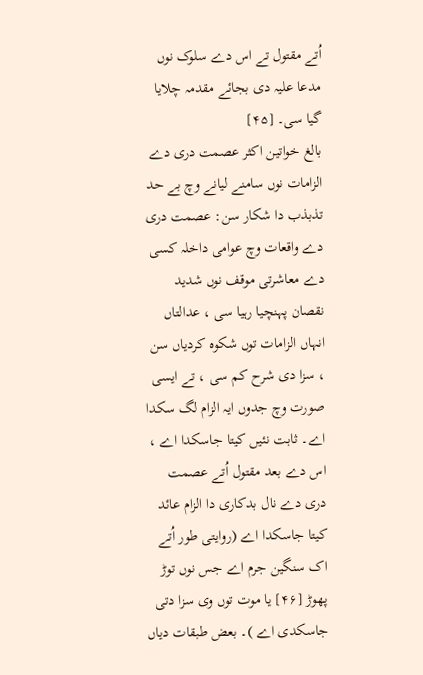اُتے مقتول تے اس دے سلوک نوں مدعا علیہ دی بجائے مقدمہ چلایا گیا سی۔ [۴۵]
بالغ خواتین اکثر عصمت دری دے الزامات نوں سامنے لیانے وچ بے حد تذبذب دا شکار سن: عصمت دری دے واقعات وچ عوامی داخلہ کسی دے معاشرتی موقف نوں شدید نقصان پہنچیا رہیا سی ، عدالتاں انہاں الزامات توں شکوہ کردیاں سن ، سزا دی شرح کم سی ، تے ایسی صورت وچ جدوں ایہ الزام لگ سکدا اے۔ ثابت نئيں کيتا جاسکدا اے ، اس دے بعد مقتول اُتے عصمت دری دے نال بدکاری دا الزام عائد کيتا جاسکدا اے (روايتی طور اُتے اک سنگین جرم اے جس نوں توڑ پھوڑ [۴۶] یا موت توں وی سزا دتی جاسکدی اے )۔ بعض طبقات دیاں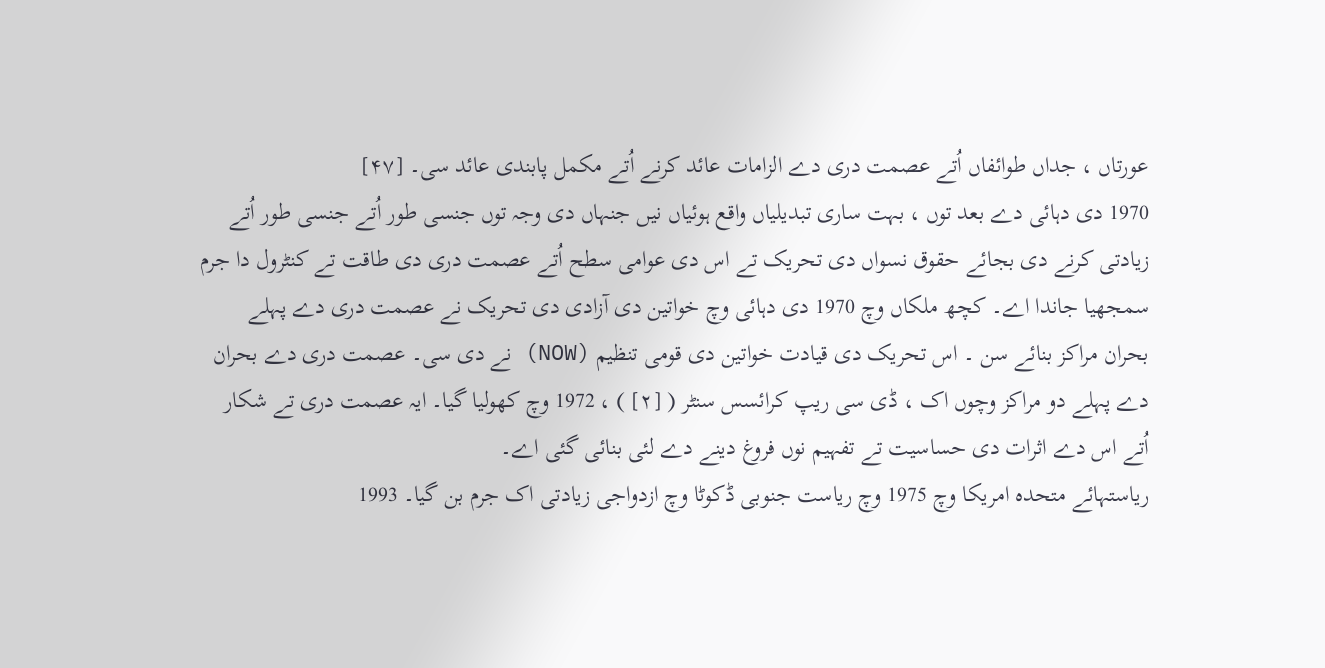عورتاں ، جداں طوائفاں اُتے عصمت دری دے الزامات عائد کرنے اُتے مکمل پابندی عائد سی۔ [۴۷]
1970 دی دہائی دے بعد توں ، بہت ساری تبدیلیاں واقع ہوئیاں نيں جنہاں دی وجہ توں جنسی طور اُتے جنسی طور اُتے زیادتی کرنے دی بجائے حقوق نسواں دی تحریک تے اس دی عوامی سطح اُتے عصمت دری دی طاقت تے کنٹرول دا جرم سمجھیا جاندا اے۔ کچھ ملکاں وچ 1970 دی دہائی وچ خواتین دی آزادی دی تحریک نے عصمت دری دے پہلے بحران مراکز بنائے سن ۔ اس تحریک دی قیادت خواتین دی قومی تنظیم (NOW) نے دی سی۔ عصمت دری دے بحران دے پہلے دو مراکز وچوں اک ، ڈی سی ریپ کرائسس سنٹر ( [۲] ) ، 1972 وچ کھولیا گیا۔ ایہ عصمت دری تے شکار اُتے اس دے اثرات دی حساسیت تے تفہیم نوں فروغ دینے دے لئی بنائی گئی اے۔
ریاستہائے متحدہ امریکا وچ 1975 وچ ریاست جنوبی ڈکوٹا وچ ازدواجی زیادتی اک جرم بن گیا۔ 1993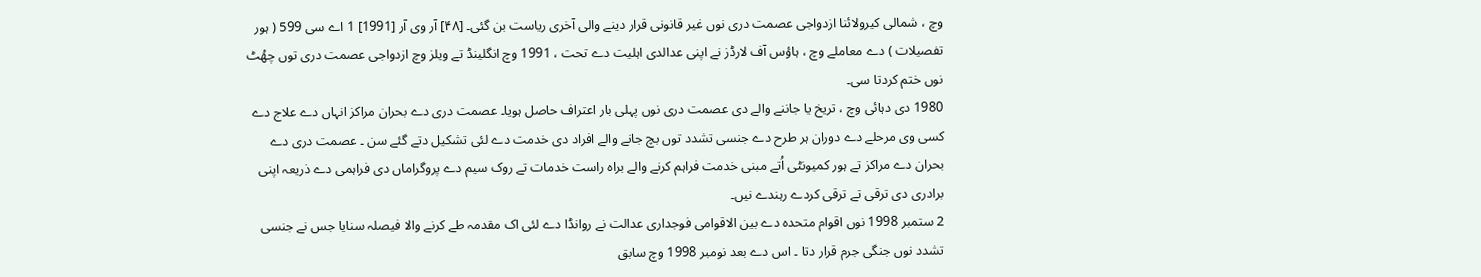وچ ، شمالی کیرولائنا ازدواجی عصمت دری نوں غیر قانونی قرار دینے والی آخری ریاست بن گئی۔ [۴۸] آر وی آر [1991] 1 اے سی 599 ( ہور تفصیلات ) دے معاملے وچ ، ہاؤس آف لارڈز نے اپنی عدالدی اہلیت دے تحت ، 1991 وچ انگلینڈ تے ویلز وچ ازدواجی عصمت دری توں چھُٹ نوں ختم کردتا سی۔
1980 دی دہائی وچ ، تریخ یا جاننے والے دی عصمت دری نوں پہلی بار اعتراف حاصل ہويا۔ عصمت دری دے بحران مراکز انہاں دے علاج دے کسی وی مرحلے دے دوران ہر طرح دے جنسی تشدد توں بچ جانے والے افراد دی خدمت دے لئی تشکیل دتے گئے سن ۔ عصمت دری دے بحران دے مراکز تے ہور کمیونٹی اُتے مبنی خدمت فراہم کرنے والے براہ راست خدمات تے روک سیم دے پروگراماں دی فراہمی دے ذریعہ اپنی برادری دی ترقی تے ترقی کردے رہندے نيں۔
2 ستمبر 1998 نوں اقوام متحدہ دے بین الاقوامی فوجداری عدالت نے روانڈا دے لئی اک مقدمہ طے کرنے والا فیصلہ سنایا جس نے جنسی تشدد نوں جنگی جرم قرار دتا ۔ اس دے بعد نومبر 1998 وچ سابق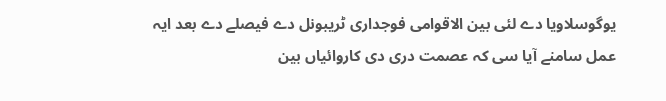یوگوسلاویا دے لئی بین الاقوامی فوجداری ٹریبونل دے فیصلے دے بعد ایہ عمل سامنے آیا سی کہ عصمت دری دی کاروائیاں بین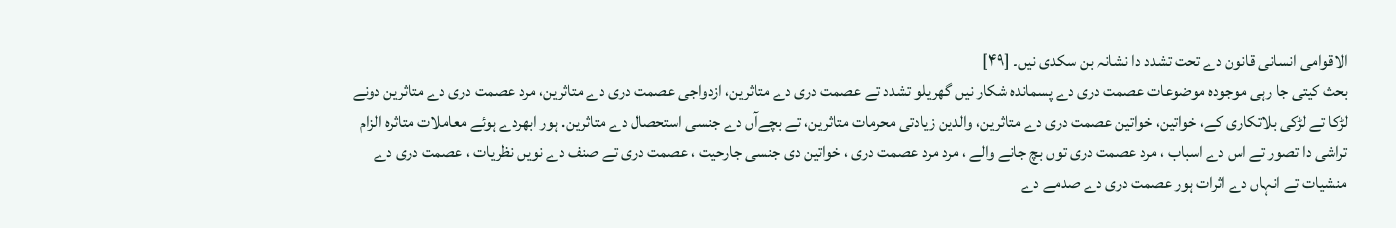الاقوامی انسانی قانون دے تحت تشدد دا نشانہ بن سکدی نيں۔ [۴۹]
بحث کيتی جا رہی موجودہ موضوعات عصمت دری دے پسماندہ شکار نيں گھریلو تشدد تے عصمت دری دے متاثرین، ازدواجی عصمت دری دے متاثرین، مرد عصمت دری دے متاثرین دونے لڑکا تے لڑکی بلاتکاری کے، خواتین، خواتین عصمت دری دے متاثرین، والدین زیادتی محرمات متاثرین، تے بچےآں دے جنسی استحصال دے متاثرین. ہور ابھردے ہوئے معاملات متاثرہ الزام تراشی دا تصور تے اس دے اسباب ، مرد عصمت دری توں بچ جانے والے ، مرد مرد عصمت دری ، خواتین دی جنسی جارحیت ، عصمت دری تے صنف دے نويں نظریات ، عصمت دری دے منشیات تے انہاں دے اثرات ہور عصمت دری دے صدمے دے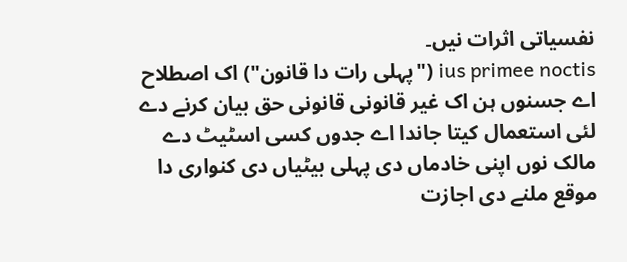نفسیاتی اثرات نيں۔
ius primee noctis ("پہلی رات دا قانون") اک اصطلاح اے جسنوں ہن اک غیر قانونی قانونی حق بیان کرنے دے لئی استعمال کيتا جاندا اے جدوں کسی اسٹیٹ دے مالک نوں اپنی خادماں دی پہلی بیٹیاں دی کنواری دا موقع ملنے دی اجازت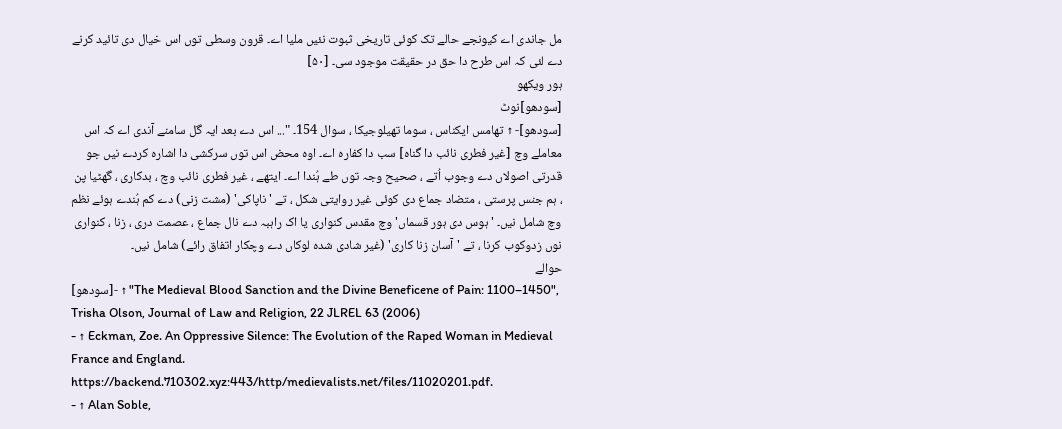مل جاندی اے کیونجے حالے تک کوئی تاریخی ثبوت نئيں ملیا اے۔ قرون وسطی توں اس خیال دی تائید کرنے دے لئی کہ اس طرح دا حق در حقیقت موجود سی۔ [۵۰]
ہور ویکھو
[سودھو]نوٹ
[سودھو]- ↑ تھامس ایکناس ، سوما تھیلوجیکا ، سوال 154۔ "... اس دے بعد ایہ گل سامنے آندی اے کہ اس معاملے وچ [غیر فطری نائب دا گناہ] سب دا کفارہ اے۔ اوہ محض اس توں سرکشی دا اشارہ کردے نيں جو قدرتی اصولاں دے وجوب اُتے ، صحیح وجہ توں طے ہُندا اے۔ ایتھے ، غیر فطری نائب وچ ، بدکاری ، گھٹیا پن ، ہم جنس پرستی ، متضاد جماع دی کوئی غیر روايتی شکل ، تے 'ناپاکی' (مشت زنی) دے کم ہُندے ہوئے نظم وچ شامل نيں۔ 'ہوس دی ہور قسماں' وچ مقدس کنواری یا اک راہبہ دے نال جماع ، عصمت دری ، زنا ، کنواری نوں زدوکوب کرنا ، تے 'آسان زنا کاری' (غیر شادی شدہ لوکاں دے وچکار اتفاق رائے) شامل نيں۔
حوالے
[سودھو]- ↑ "The Medieval Blood Sanction and the Divine Beneficene of Pain: 1100–1450", Trisha Olson, Journal of Law and Religion, 22 JLREL 63 (2006)
- ↑ Eckman, Zoe. An Oppressive Silence: The Evolution of the Raped Woman in Medieval France and England. http://medievalists.net/files/11020201.pdf.
- ↑ Alan Soble,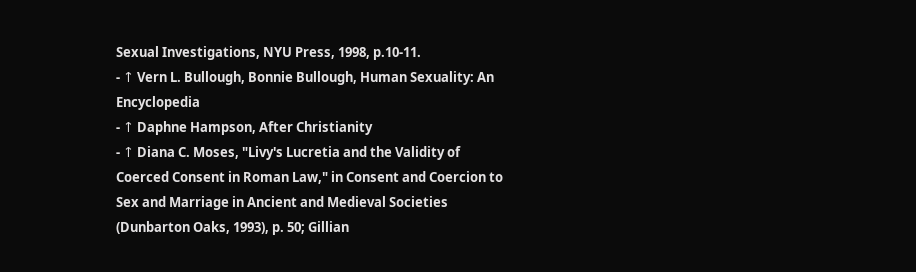Sexual Investigations, NYU Press, 1998, p.10-11.
- ↑ Vern L. Bullough, Bonnie Bullough, Human Sexuality: An Encyclopedia
- ↑ Daphne Hampson, After Christianity
- ↑ Diana C. Moses, "Livy's Lucretia and the Validity of Coerced Consent in Roman Law," in Consent and Coercion to Sex and Marriage in Ancient and Medieval Societies (Dunbarton Oaks, 1993), p. 50; Gillian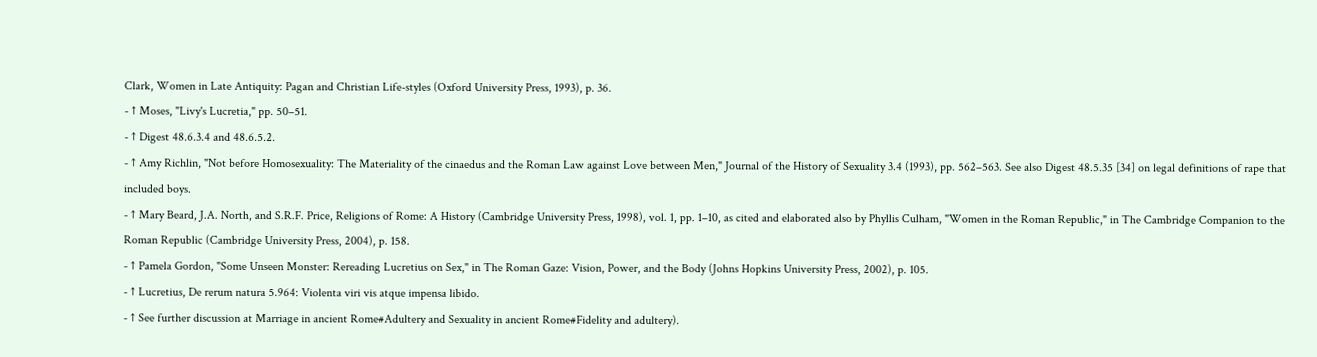Clark, Women in Late Antiquity: Pagan and Christian Life-styles (Oxford University Press, 1993), p. 36.
- ↑ Moses, "Livy's Lucretia," pp. 50–51.
- ↑ Digest 48.6.3.4 and 48.6.5.2.
- ↑ Amy Richlin, "Not before Homosexuality: The Materiality of the cinaedus and the Roman Law against Love between Men," Journal of the History of Sexuality 3.4 (1993), pp. 562–563. See also Digest 48.5.35 [34] on legal definitions of rape that included boys.
- ↑ Mary Beard, J.A. North, and S.R.F. Price, Religions of Rome: A History (Cambridge University Press, 1998), vol. 1, pp. 1–10, as cited and elaborated also by Phyllis Culham, "Women in the Roman Republic," in The Cambridge Companion to the Roman Republic (Cambridge University Press, 2004), p. 158.
- ↑ Pamela Gordon, "Some Unseen Monster: Rereading Lucretius on Sex," in The Roman Gaze: Vision, Power, and the Body (Johns Hopkins University Press, 2002), p. 105.
- ↑ Lucretius, De rerum natura 5.964: Violenta viri vis atque impensa libido.
- ↑ See further discussion at Marriage in ancient Rome#Adultery and Sexuality in ancient Rome#Fidelity and adultery).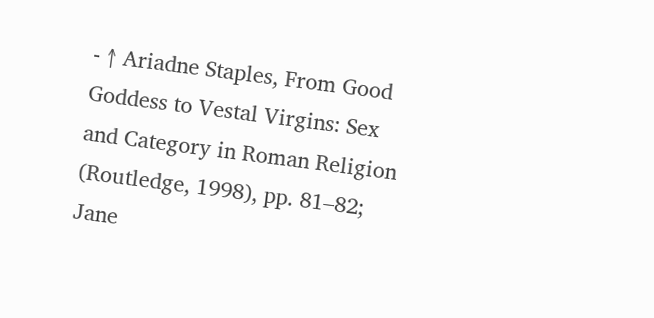- ↑ Ariadne Staples, From Good Goddess to Vestal Virgins: Sex and Category in Roman Religion (Routledge, 1998), pp. 81–82; Jane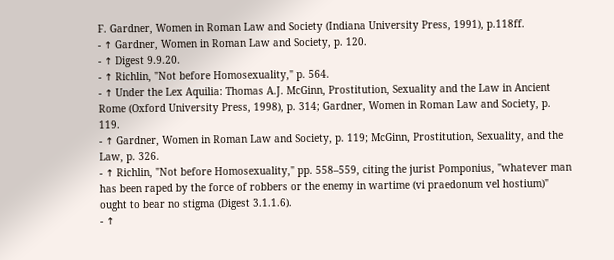F. Gardner, Women in Roman Law and Society (Indiana University Press, 1991), p.118ff.
- ↑ Gardner, Women in Roman Law and Society, p. 120.
- ↑ Digest 9.9.20.
- ↑ Richlin, "Not before Homosexuality," p. 564.
- ↑ Under the Lex Aquilia: Thomas A.J. McGinn, Prostitution, Sexuality and the Law in Ancient Rome (Oxford University Press, 1998), p. 314; Gardner, Women in Roman Law and Society, p. 119.
- ↑ Gardner, Women in Roman Law and Society, p. 119; McGinn, Prostitution, Sexuality, and the Law, p. 326.
- ↑ Richlin, "Not before Homosexuality," pp. 558–559, citing the jurist Pomponius, "whatever man has been raped by the force of robbers or the enemy in wartime (vi praedonum vel hostium)" ought to bear no stigma (Digest 3.1.1.6).
- ↑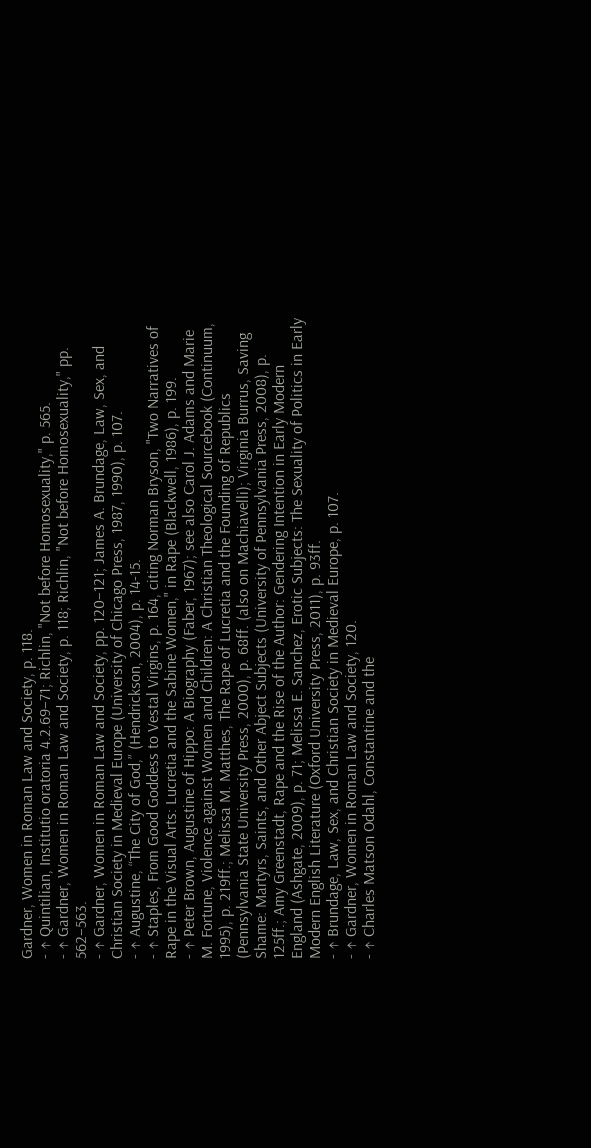Gardner, Women in Roman Law and Society, p. 118.
- ↑ Quintilian, Institutio oratoria 4.2.69–71; Richlin, "Not before Homosexuality," p. 565.
- ↑ Gardner, Women in Roman Law and Society, p. 118; Richlin, "Not before Homosexuality," pp. 562–563.
- ↑ Gardner, Women in Roman Law and Society, pp. 120–121; James A. Brundage, Law, Sex, and Christian Society in Medieval Europe (University of Chicago Press, 1987, 1990), p. 107.
- ↑ Augustine, “The City of God,” (Hendrickson, 2004), p. 14-15.
- ↑ Staples, From Good Goddess to Vestal Virgins, p. 164, citing Norman Bryson, "Two Narratives of Rape in the Visual Arts: Lucretia and the Sabine Women," in Rape (Blackwell, 1986), p. 199.
- ↑ Peter Brown, Augustine of Hippo: A Biography (Faber, 1967); see also Carol J. Adams and Marie M. Fortune, Violence against Women and Children: A Christian Theological Sourcebook (Continuum, 1995), p. 219ff.; Melissa M. Matthes, The Rape of Lucretia and the Founding of Republics (Pennsylvania State University Press, 2000), p. 68ff. (also on Machiavelli); Virginia Burrus, Saving Shame: Martyrs, Saints, and Other Abject Subjects (University of Pennsylvania Press, 2008), p. 125ff.; Amy Greenstadt, Rape and the Rise of the Author: Gendering Intention in Early Modern England (Ashgate, 2009), p. 71; Melissa E. Sanchez, Erotic Subjects: The Sexuality of Politics in Early Modern English Literature (Oxford University Press, 2011), p. 93ff.
- ↑ Brundage, Law, Sex, and Christian Society in Medieval Europe, p. 107.
- ↑ Gardner, Women in Roman Law and Society, 120.
- ↑ Charles Matson Odahl, Constantine and the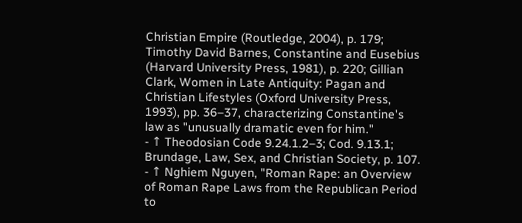Christian Empire (Routledge, 2004), p. 179; Timothy David Barnes, Constantine and Eusebius (Harvard University Press, 1981), p. 220; Gillian Clark, Women in Late Antiquity: Pagan and Christian Lifestyles (Oxford University Press, 1993), pp. 36–37, characterizing Constantine's law as "unusually dramatic even for him."
- ↑ Theodosian Code 9.24.1.2–3; Cod. 9.13.1; Brundage, Law, Sex, and Christian Society, p. 107.
- ↑ Nghiem Nguyen, "Roman Rape: an Overview of Roman Rape Laws from the Republican Period to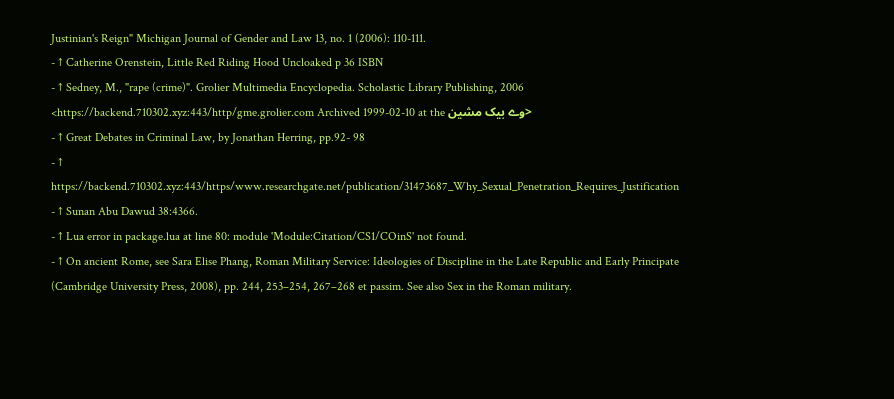Justinian's Reign" Michigan Journal of Gender and Law 13, no. 1 (2006): 110-111.
- ↑ Catherine Orenstein, Little Red Riding Hood Uncloaked p 36 ISBN
- ↑ Sedney, M., "rape (crime)". Grolier Multimedia Encyclopedia. Scholastic Library Publishing, 2006 <http://gme.grolier.com Archived 1999-02-10 at the وے بیک مشین>
- ↑ Great Debates in Criminal Law, by Jonathan Herring, pp.92- 98
- ↑ https://www.researchgate.net/publication/31473687_Why_Sexual_Penetration_Requires_Justification
- ↑ Sunan Abu Dawud 38:4366.
- ↑ Lua error in package.lua at line 80: module 'Module:Citation/CS1/COinS' not found.
- ↑ On ancient Rome, see Sara Elise Phang, Roman Military Service: Ideologies of Discipline in the Late Republic and Early Principate (Cambridge University Press, 2008), pp. 244, 253–254, 267–268 et passim. See also Sex in the Roman military.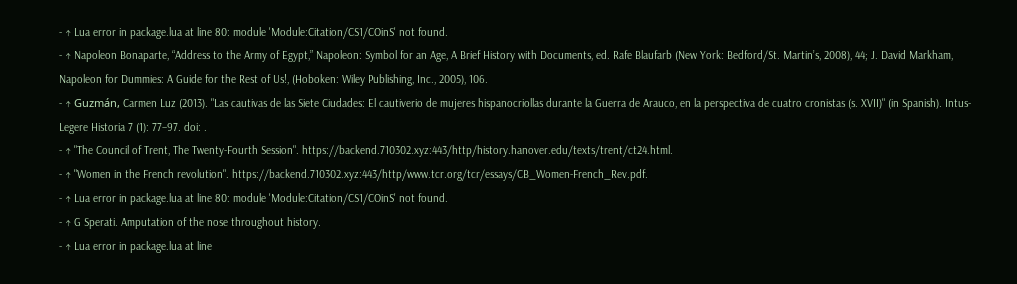- ↑ Lua error in package.lua at line 80: module 'Module:Citation/CS1/COinS' not found.
- ↑ Napoleon Bonaparte, “Address to the Army of Egypt,” Napoleon: Symbol for an Age, A Brief History with Documents, ed. Rafe Blaufarb (New York: Bedford/St. Martin’s, 2008), 44; J. David Markham, Napoleon for Dummies: A Guide for the Rest of Us!, (Hoboken: Wiley Publishing, Inc., 2005), 106.
- ↑ Guzmán, Carmen Luz (2013). "Las cautivas de las Siete Ciudades: El cautiverio de mujeres hispanocriollas durante la Guerra de Arauco, en la perspectiva de cuatro cronistas (s. XVII)" (in Spanish). Intus-Legere Historia 7 (1): 77–97. doi: .
- ↑ "The Council of Trent, The Twenty-Fourth Session". http://history.hanover.edu/texts/trent/ct24.html.
- ↑ "Women in the French revolution". http://www.tcr.org/tcr/essays/CB_Women-French_Rev.pdf.
- ↑ Lua error in package.lua at line 80: module 'Module:Citation/CS1/COinS' not found.
- ↑ G Sperati. Amputation of the nose throughout history.
- ↑ Lua error in package.lua at line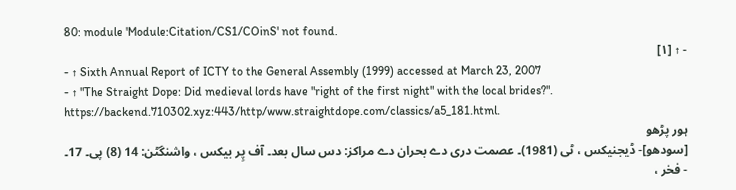80: module 'Module:Citation/CS1/COinS' not found.
- ↑ [۱]
- ↑ Sixth Annual Report of ICTY to the General Assembly (1999) accessed at March 23, 2007
- ↑ "The Straight Dope: Did medieval lords have "right of the first night" with the local brides?". http://www.straightdope.com/classics/a5_181.html.
ہور پڑھو
[سودھو]- ڈیجنیکس ، ٹی (1981)۔ عصمت دری دے بحران دے مراکز: دس سال بعد۔ آف پِر بیکس ، واشنگٹن: 14 (8) پی۔ 17۔
- فخر ،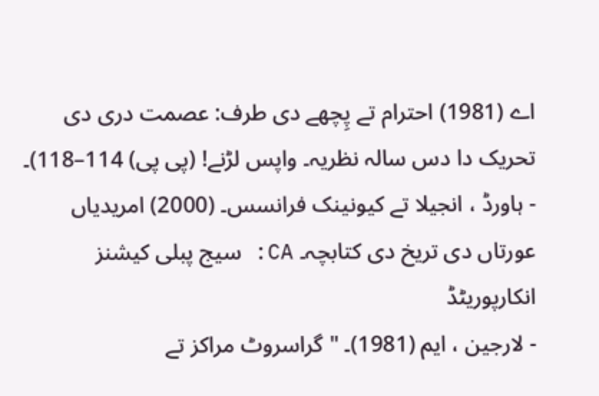اے (1981) احترام تے پِچھے دی طرف: عصمت دری دی تحریک دا دس سالہ نظریہ۔ واپس لڑنے! (پی پی) 114–118)۔
- ہاورڈ ، انجیلا تے کیونینک فرانسس۔ (2000) امریدیاں عورتاں دی تریخ دی کتابچہ۔ CA: سیج پبلی کیشنز انکارپوریٹڈ
- لارجین ، ایم (1981)۔ "گراسروٹ مراکز تے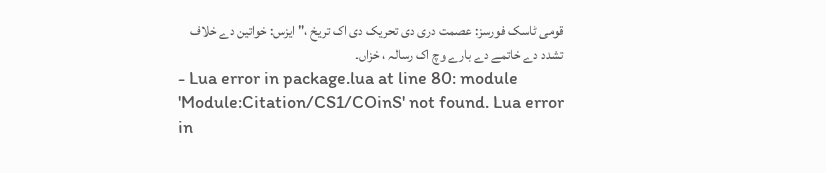قومی ٹاسک فورسز: عصمت دری دی تحریک دی اک تریخ ،" ایزس: خواتین دے خلاف تشدد دے خاتمے دے بارے وچ اک رسالہ ، خزاں۔
- Lua error in package.lua at line 80: module 'Module:Citation/CS1/COinS' not found. Lua error in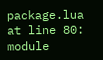package.lua at line 80: module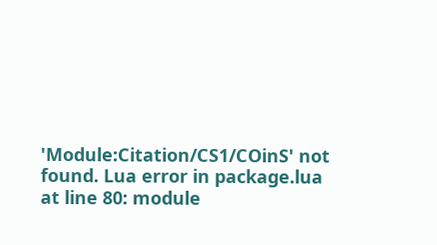'Module:Citation/CS1/COinS' not found. Lua error in package.lua at line 80: module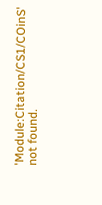'Module:Citation/CS1/COinS' not found.